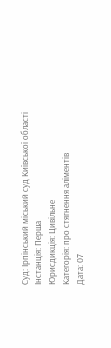Суд: Ірпінський міський суд Київської області
Інстанція: Перша
Юрисдикція: Цивільне
Категорія: про стягнення аліментів
Дата: 07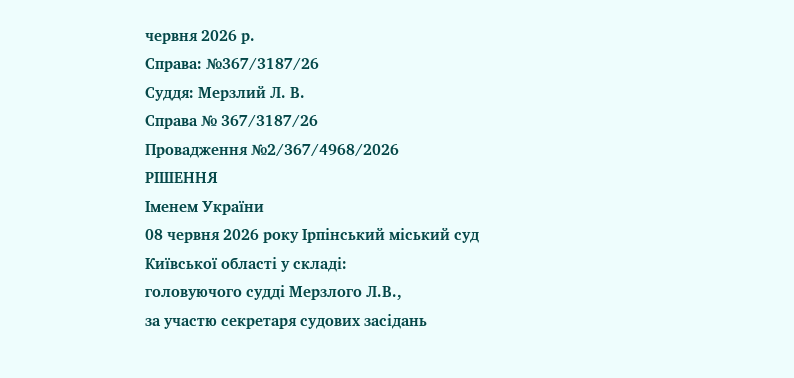червня 2026 р.
Справа: №367/3187/26
Суддя: Мерзлий Л. В.
Справа № 367/3187/26
Провадження №2/367/4968/2026
РІШЕННЯ
Іменем України
08 червня 2026 року Ірпінський міський суд Київської області у складі:
головуючого судді Мерзлого Л.В.,
за участю секретаря судових засідань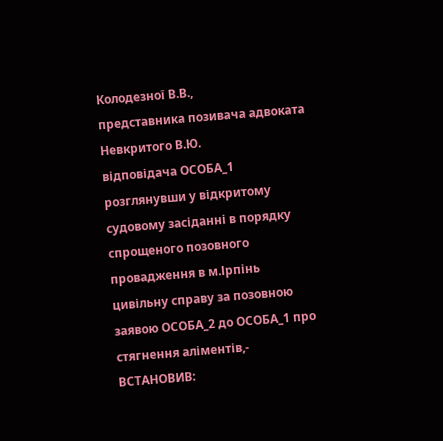Колодезної В.В.,
представника позивача адвоката Невкритого В.Ю.
відповідача ОСОБА_1
розглянувши у відкритому судовому засіданні в порядку спрощеного позовного провадження в м.Ірпінь цивільну справу за позовною заявою ОСОБА_2 до ОСОБА_1 про стягнення аліментів,-
ВСТАНОВИВ: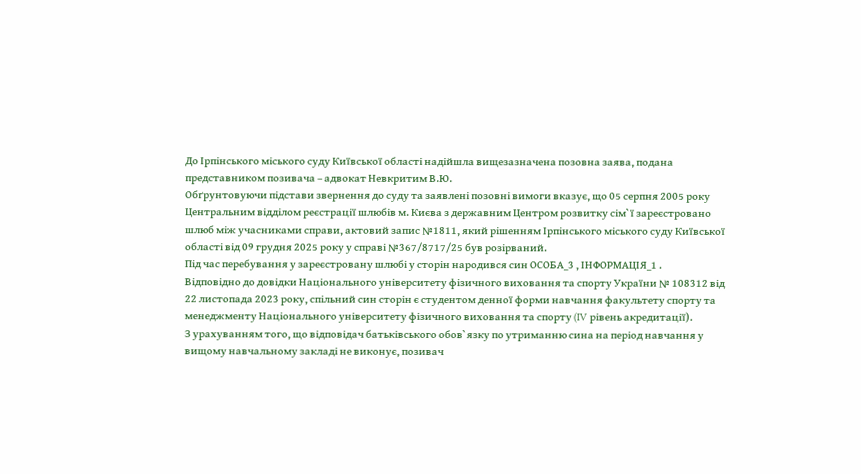До Ірпінського міського суду Київської області надійшла вищезазначена позовна заява, подана представником позивача – адвокат Невкритим В.Ю.
Обґрунтовуючи підстави звернення до суду та заявлені позовні вимоги вказує, що 05 серпня 2005 року Центральним відділом реєстрації шлюбів м. Києва з державним Центром розвитку сім`ї зареєстровано шлюб між учасниками справи, актовий запис №1811, який рішенням Ірпінського міського суду Київської області від 09 грудня 2025 року у справі №367/8717/25 був розірваний.
Під час перебування у зареєстровану шлюбі у сторін народився син ОСОБА_3 , ІНФОРМАЦІЯ_1 .
Відповідно до довідки Національного університету фізичного виховання та спорту України № 108312 від 22 листопада 2023 року, спільний син сторін є студентом денної форми навчання факультету спорту та менеджменту Національного університету фізичного виховання та спорту (IV рівень акредитації).
З урахуванням того, що відповідач батьківського обов`язку по утриманню сина на період навчання у вищому навчальному закладі не виконує, позивач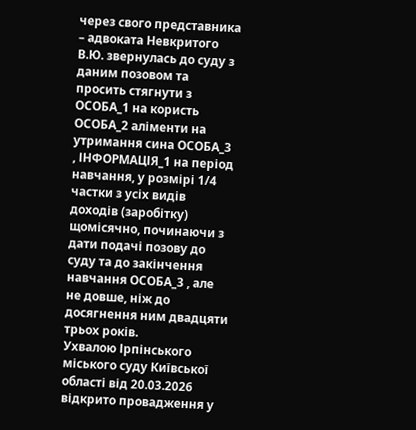через свого представника – адвоката Невкритого В.Ю. звернулась до суду з даним позовом та просить стягнути з ОСОБА_1 на користь ОСОБА_2 аліменти на утримання сина ОСОБА_3 , ІНФОРМАЦІЯ_1 на період навчання, у розмірі 1/4 частки з усіх видів доходів (заробітку) щомісячно, починаючи з дати подачі позову до суду та до закінчення навчання ОСОБА_3 , але не довше, ніж до досягнення ним двадцяти трьох років.
Ухвалою Ірпінського міського суду Київської області від 20.03.2026 відкрито провадження у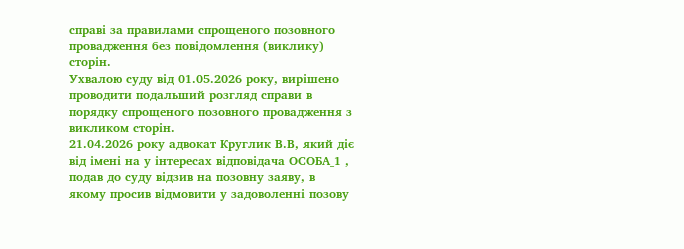справі за правилами спрощеного позовного провадження без повідомлення (виклику) сторін.
Ухвалою суду від 01.05.2026 року, вирішено проводити подальший розгляд справи в порядку спрощеного позовного провадження з викликом сторін.
21.04.2026 року адвокат Круглик В.В, який діє від імені на у інтересах відповідача ОСОБА_1 , подав до суду відзив на позовну заяву, в якому просив відмовити у задоволенні позову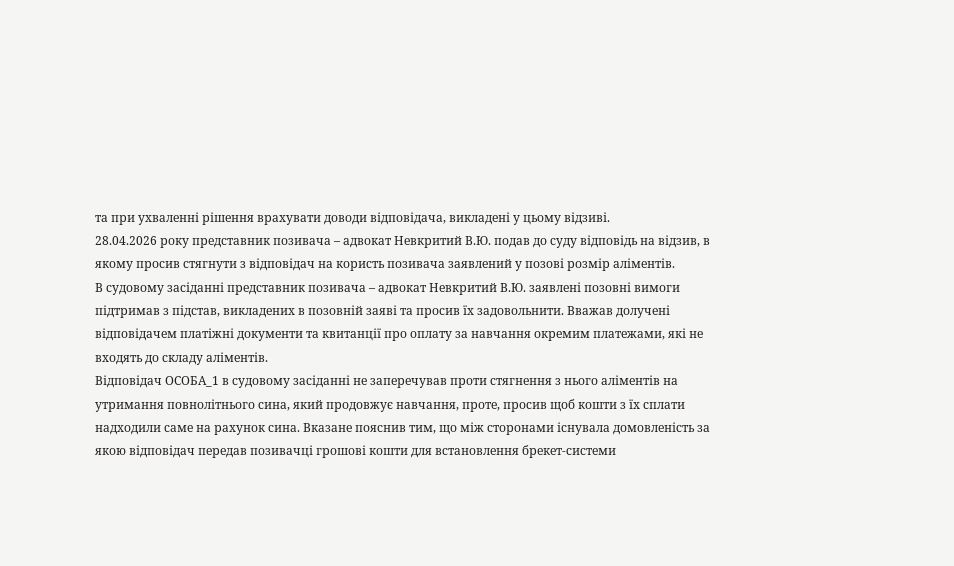та при ухваленні рішення врахувати доводи відповідача, викладені у цьому відзиві.
28.04.2026 року представник позивача – адвокат Невкритий В.Ю. подав до суду відповідь на відзив, в якому просив стягнути з відповідач на користь позивача заявлений у позові розмір аліментів.
В судовому засіданні представник позивача – адвокат Невкритий В.Ю. заявлені позовні вимоги підтримав з підстав, викладених в позовній заяві та просив їх задовольнити. Вважав долучені відповідачем платіжні документи та квитанції про оплату за навчання окремим платежами, які не входять до складу аліментів.
Відповідач ОСОБА_1 в судовому засіданні не заперечував проти стягнення з нього аліментів на утримання повнолітнього сина, який продовжує навчання, проте, просив щоб кошти з їх сплати надходили саме на рахунок сина. Вказане пояснив тим, що між сторонами існувала домовленість за якою відповідач передав позивачці грошові кошти для встановлення брекет-системи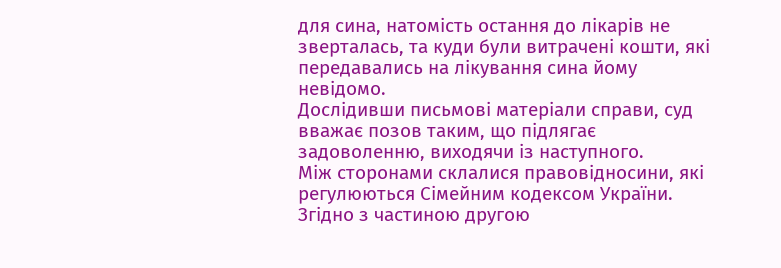для сина, натомість остання до лікарів не зверталась, та куди були витрачені кошти, які передавались на лікування сина йому невідомо.
Дослідивши письмові матеріали справи, суд вважає позов таким, що підлягає задоволенню, виходячи із наступного.
Між сторонами склалися правовідносини, які регулюються Сімейним кодексом України.
Згідно з частиною другою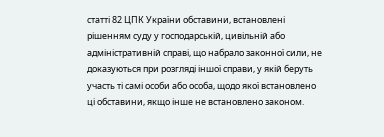статті 82 ЦПК України обставини, встановлені рішенням суду у господарській, цивільній або адміністративній справі, що набрало законної сили, не доказуються при розгляді іншої справи, у якій беруть участь ті самі особи або особа, щодо якої встановлено ці обставини, якщо інше не встановлено законом.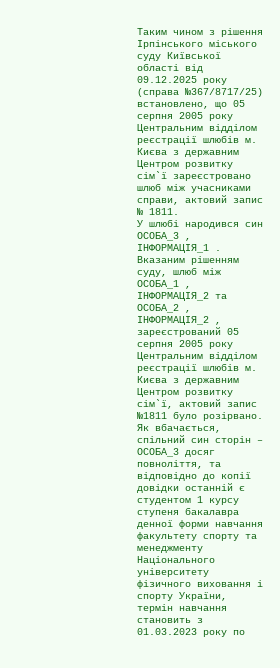Таким чином з рішення Ірпінського міського суду Київської області від 09.12.2025 року (справа №367/8717/25) встановлено, що 05 серпня 2005 року Центральним відділом реєстрації шлюбів м. Києва з державним Центром розвитку сім`ї зареєстровано шлюб між учасниками справи, актовий запис № 1811.
У шлюбі народився син ОСОБА_3 , ІНФОРМАЦІЯ_1 .
Вказаним рішенням суду, шлюб між ОСОБА_1 , ІНФОРМАЦІЯ_2 та ОСОБА_2 , ІНФОРМАЦІЯ_2 , зареєстрований 05 серпня 2005 року Центральним відділом реєстрації шлюбів м. Києва з державним Центром розвитку сім`ї, актовий запис №1811 було розірвано.
Як вбачається, спільний син сторін – ОСОБА_3 досяг повноліття, та відповідно до копії довідки останній є студентом 1 курсу ступеня бакалавра денної форми навчання факультету спорту та менеджменту Національного університету фізичного виховання і спорту України, термін навчання становить з 01.03.2023 року по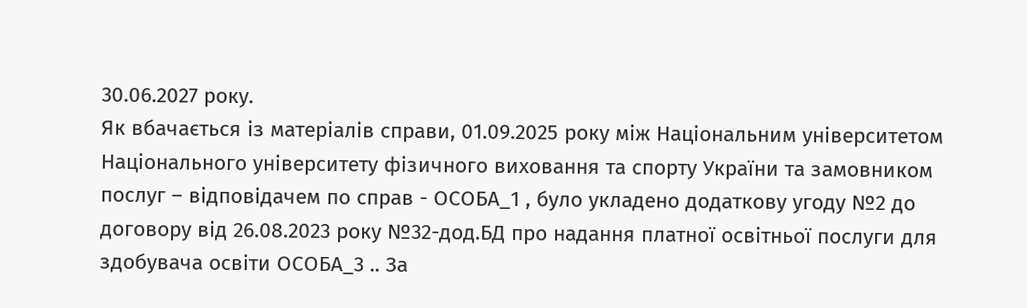30.06.2027 року.
Як вбачається із матеріалів справи, 01.09.2025 року між Національним університетом Національного університету фізичного виховання та спорту України та замовником послуг – відповідачем по справ - ОСОБА_1 , було укладено додаткову угоду №2 до договору від 26.08.2023 року №32-дод.БД про надання платної освітньої послуги для здобувача освіти ОСОБА_3 .. За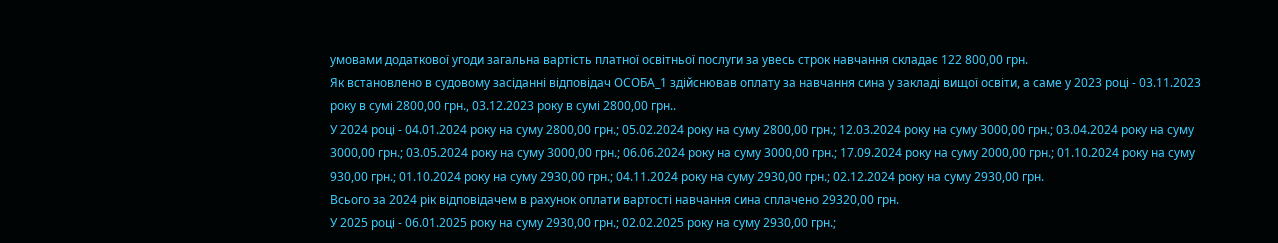умовами додаткової угоди загальна вартість платної освітньої послуги за увесь строк навчання складає 122 800,00 грн.
Як встановлено в судовому засіданні відповідач ОСОБА_1 здійснював оплату за навчання сина у закладі вищої освіти, а саме у 2023 році - 03.11.2023 року в сумі 2800,00 грн., 03.12.2023 року в сумі 2800,00 грн..
У 2024 році - 04.01.2024 року на суму 2800,00 грн.; 05.02.2024 року на суму 2800,00 грн.; 12.03.2024 року на суму 3000,00 грн.; 03.04.2024 року на суму 3000,00 грн.; 03.05.2024 року на суму 3000,00 грн.; 06.06.2024 року на суму 3000,00 грн.; 17.09.2024 року на суму 2000,00 грн.; 01.10.2024 року на суму 930,00 грн.; 01.10.2024 року на суму 2930,00 грн.; 04.11.2024 року на суму 2930,00 грн.; 02.12.2024 року на суму 2930,00 грн.
Всього за 2024 рік відповідачем в рахунок оплати вартості навчання сина сплачено 29320,00 грн.
У 2025 році - 06.01.2025 року на суму 2930,00 грн.; 02.02.2025 року на суму 2930,00 грн.;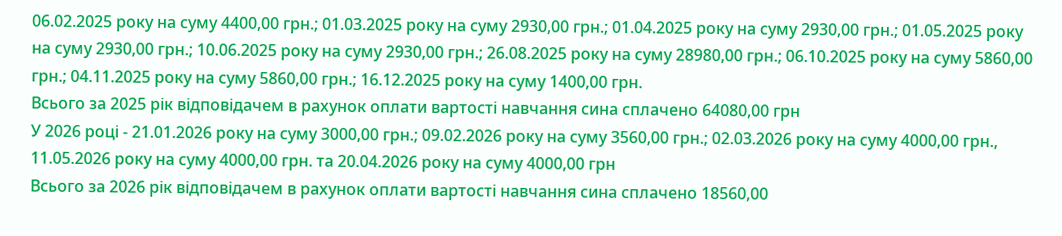06.02.2025 року на суму 4400,00 грн.; 01.03.2025 року на суму 2930,00 грн.; 01.04.2025 року на суму 2930,00 грн.; 01.05.2025 року на суму 2930,00 грн.; 10.06.2025 року на суму 2930,00 грн.; 26.08.2025 року на суму 28980,00 грн.; 06.10.2025 року на суму 5860,00 грн.; 04.11.2025 року на суму 5860,00 грн.; 16.12.2025 року на суму 1400,00 грн.
Всього за 2025 рік відповідачем в рахунок оплати вартості навчання сина сплачено 64080,00 грн
У 2026 році - 21.01.2026 року на суму 3000,00 грн.; 09.02.2026 року на суму 3560,00 грн.; 02.03.2026 року на суму 4000,00 грн., 11.05.2026 року на суму 4000,00 грн. та 20.04.2026 року на суму 4000,00 грн
Всього за 2026 рік відповідачем в рахунок оплати вартості навчання сина сплачено 18560,00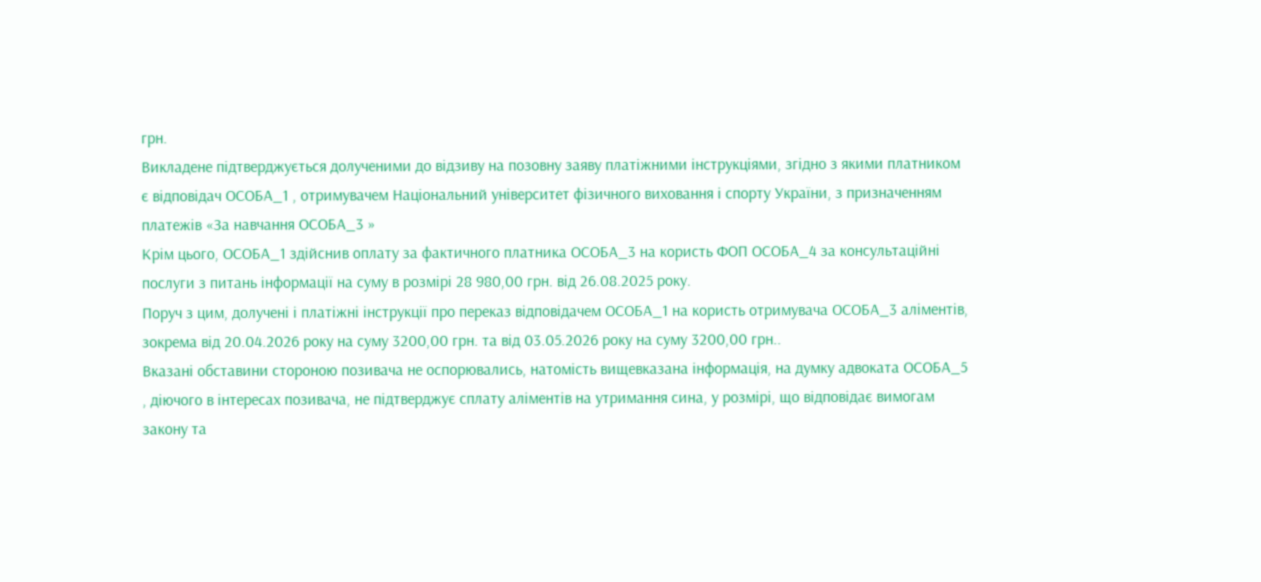грн.
Викладене підтверджується долученими до відзиву на позовну заяву платіжними інструкціями, згідно з якими платником є відповідач ОСОБА_1 , отримувачем Національний університет фізичного виховання і спорту України, з призначенням платежів «За навчання ОСОБА_3 »
Крім цього, ОСОБА_1 здійснив оплату за фактичного платника ОСОБА_3 на користь ФОП ОСОБА_4 за консультаційні послуги з питань інформації на суму в розмірі 28 980,00 грн. від 26.08.2025 року.
Поруч з цим, долучені і платіжні інструкції про переказ відповідачем ОСОБА_1 на користь отримувача ОСОБА_3 аліментів, зокрема від 20.04.2026 року на суму 3200,00 грн. та від 03.05.2026 року на суму 3200,00 грн..
Вказані обставини стороною позивача не оспорювались, натомість вищевказана інформація, на думку адвоката ОСОБА_5 , діючого в інтересах позивача, не підтверджує сплату аліментів на утримання сина, у розмірі, що відповідає вимогам закону та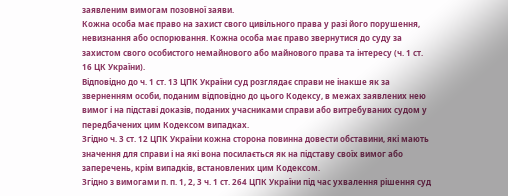заявленим вимогам позовної заяви.
Кожна особа має право на захист свого цивільного права у разі його порушення, невизнання або оспорювання. Кожна особа має право звернутися до суду за захистом свого особистого немайнового або майнового права та інтересу (ч. 1 ст. 16 ЦК України).
Відповідно до ч. 1 ст. 13 ЦПК України суд розглядає справи не інакше як за зверненням особи, поданим відповідно до цього Кодексу, в межах заявлених нею вимог і на підставі доказів, поданих учасниками справи або витребуваних судом у передбачених цим Кодексом випадках.
Згідно ч. 3 ст. 12 ЦПК України кожна сторона повинна довести обставини, які мають значення для справи і на які вона посилається як на підставу своїх вимог або заперечень, крім випадків, встановлених цим Кодексом.
Згідно з вимогами п. п. 1, 2, 3 ч. 1 ст. 264 ЦПК України під час ухвалення рішення суд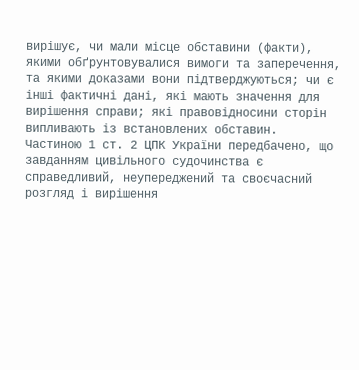вирішує, чи мали місце обставини (факти), якими обґрунтовувалися вимоги та заперечення, та якими доказами вони підтверджуються; чи є інші фактичні дані, які мають значення для вирішення справи; які правовідносини сторін випливають із встановлених обставин.
Частиною 1 ст. 2 ЦПК України передбачено, що завданням цивільного судочинства є справедливий, неупереджений та своєчасний розгляд і вирішення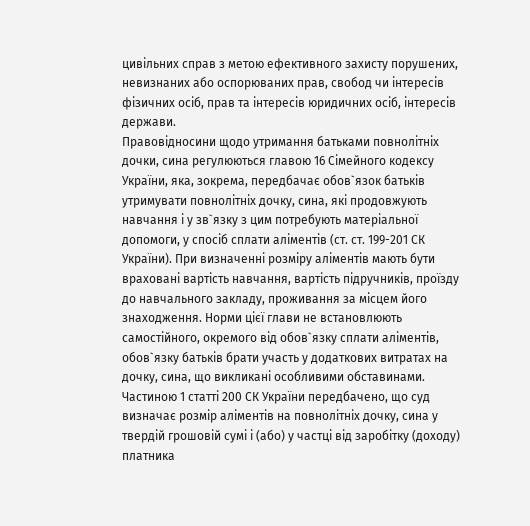цивільних справ з метою ефективного захисту порушених, невизнаних або оспорюваних прав, свобод чи інтересів фізичних осіб, прав та інтересів юридичних осіб, інтересів держави.
Правовідносини щодо утримання батьками повнолітніх дочки, сина регулюються главою 16 Сімейного кодексу України, яка, зокрема, передбачає обов`язок батьків утримувати повнолітніх дочку, сина, які продовжують навчання і у зв`язку з цим потребують матеріальної допомоги, у спосіб сплати аліментів (ст. ст. 199-201 СК України). При визначенні розміру аліментів мають бути враховані вартість навчання, вартість підручників, проїзду до навчального закладу, проживання за місцем його знаходження. Норми цієї глави не встановлюють самостійного, окремого від обов`язку сплати аліментів, обов`язку батьків брати участь у додаткових витратах на дочку, сина, що викликані особливими обставинами.
Частиною 1 статті 200 СК України передбачено, що суд визначає розмір аліментів на повнолітніх дочку, сина у твердій грошовій сумі і (або) у частці від заробітку (доходу) платника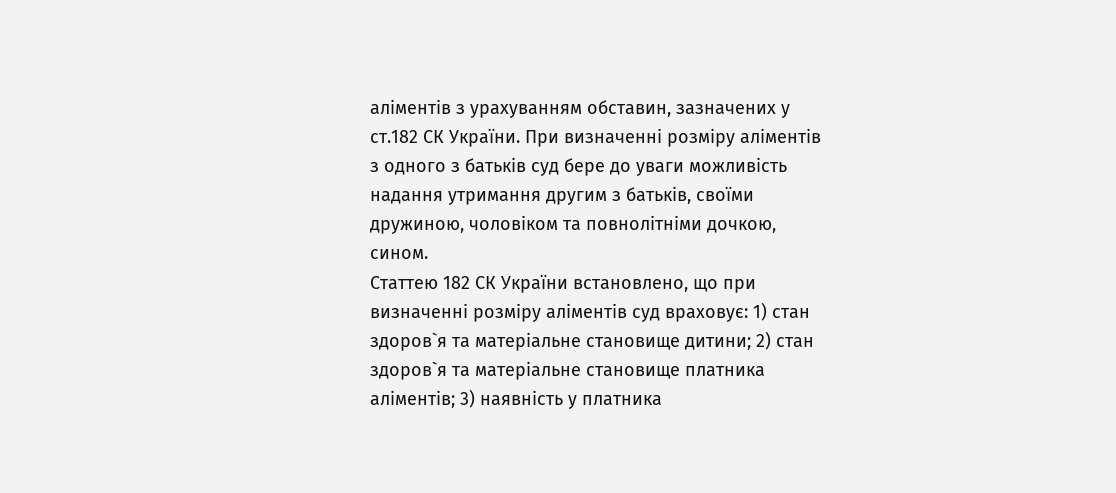аліментів з урахуванням обставин, зазначених у ст.182 СК України. При визначенні розміру аліментів з одного з батьків суд бере до уваги можливість надання утримання другим з батьків, своїми дружиною, чоловіком та повнолітніми дочкою, сином.
Статтею 182 СК України встановлено, що при визначенні розміру аліментів суд враховує: 1) стан здоров`я та матеріальне становище дитини; 2) стан здоров`я та матеріальне становище платника аліментів; 3) наявність у платника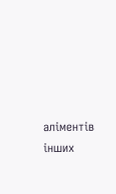аліментів інших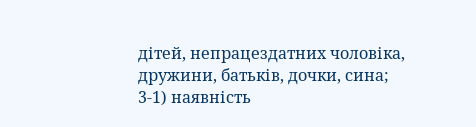дітей, непрацездатних чоловіка, дружини, батьків, дочки, сина; 3-1) наявність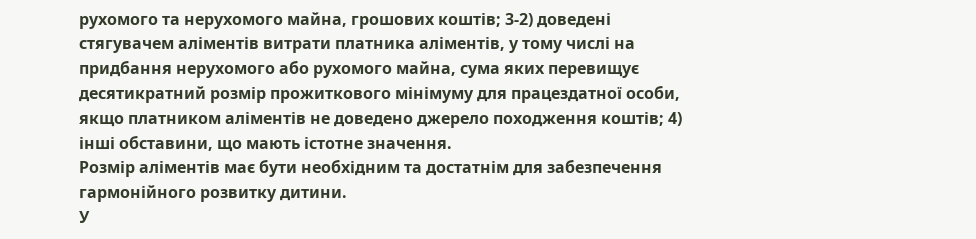рухомого та нерухомого майна, грошових коштів; 3-2) доведені стягувачем аліментів витрати платника аліментів, у тому числі на придбання нерухомого або рухомого майна, сума яких перевищує десятикратний розмір прожиткового мінімуму для працездатної особи, якщо платником аліментів не доведено джерело походження коштів; 4) інші обставини, що мають істотне значення.
Розмір аліментів має бути необхідним та достатнім для забезпечення гармонійного розвитку дитини.
У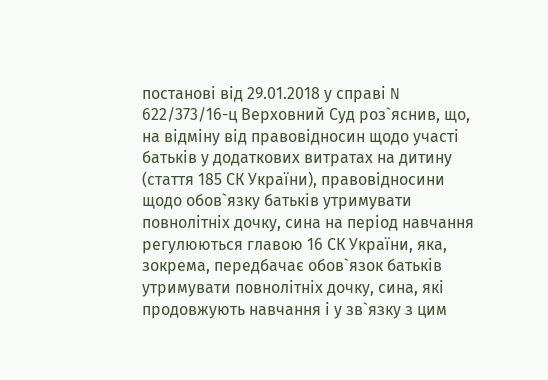постанові від 29.01.2018 у справі N 622/373/16-ц Верховний Суд роз`яснив, що, на відміну від правовідносин щодо участі батьків у додаткових витратах на дитину (стаття 185 СК України), правовідносини щодо обов`язку батьків утримувати повнолітніх дочку, сина на період навчання регулюються главою 16 СК України, яка, зокрема, передбачає обов`язок батьків утримувати повнолітніх дочку, сина, які продовжують навчання і у зв`язку з цим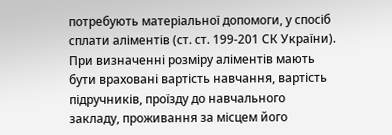потребують матеріальної допомоги, у спосіб сплати аліментів (ст. ст. 199-201 СК України). При визначенні розміру аліментів мають бути враховані вартість навчання, вартість підручників, проїзду до навчального закладу, проживання за місцем його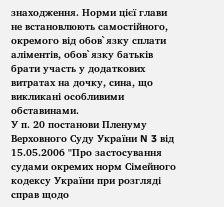знаходження. Норми цієї глави не встановлюють самостійного, окремого від обов`язку сплати аліментів, обов`язку батьків брати участь у додаткових витратах на дочку, сина, що викликані особливими обставинами.
У п. 20 постанови Пленуму Верховного Суду України N 3 від 15.05.2006 "Про застосування судами окремих норм Сімейного кодексу України при розгляді справ щодо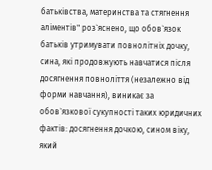батьківства, материнства та стягнення аліментів" роз`яснено, що обов`язок батьків утримувати повнолітніх дочку, сина, які продовжують навчатися після досягнення повноліття (незалежно від форми навчання), виникає за обов`язкової сукупності таких юридичних фактів: досягнення дочкою, сином віку, який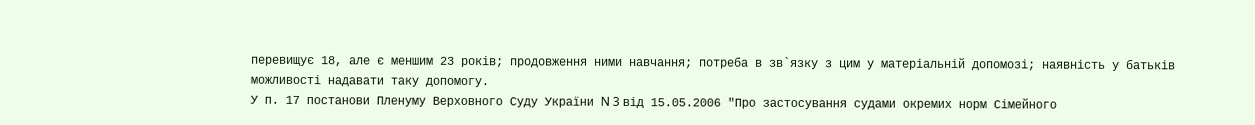перевищує 18, але є меншим 23 років; продовження ними навчання; потреба в зв`язку з цим у матеріальній допомозі; наявність у батьків можливості надавати таку допомогу.
У п. 17 постанови Пленуму Верховного Суду України N 3 від 15.05.2006 "Про застосування судами окремих норм Сімейного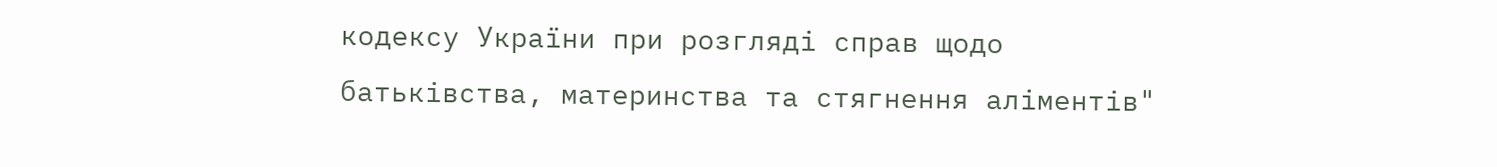кодексу України при розгляді справ щодо батьківства, материнства та стягнення аліментів"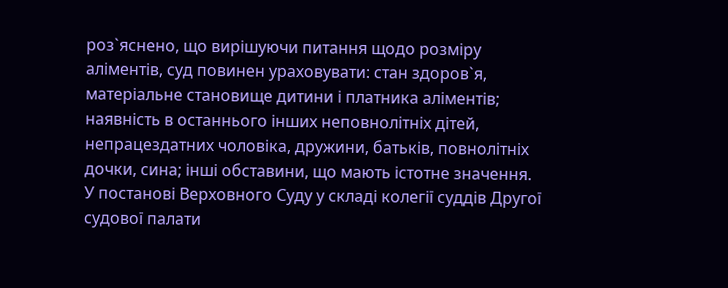роз`яснено, що вирішуючи питання щодо розміру аліментів, суд повинен ураховувати: стан здоров`я, матеріальне становище дитини і платника аліментів; наявність в останнього інших неповнолітніх дітей, непрацездатних чоловіка, дружини, батьків, повнолітніх дочки, сина; інші обставини, що мають істотне значення.
У постанові Верховного Суду у складі колегії суддів Другої судової палати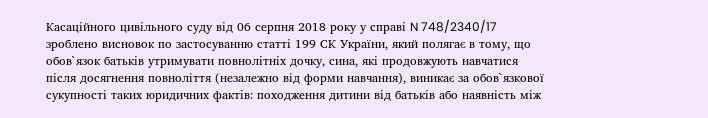Касаційного цивільного суду від 06 серпня 2018 року у справі N 748/2340/17 зроблено висновок по застосуванню статті 199 СК України, який полягає в тому, що обов`язок батьків утримувати повнолітніх дочку, сина, які продовжують навчатися після досягнення повноліття (незалежно від форми навчання), виникає за обов`язкової сукупності таких юридичних фактів: походження дитини від батьків або наявність між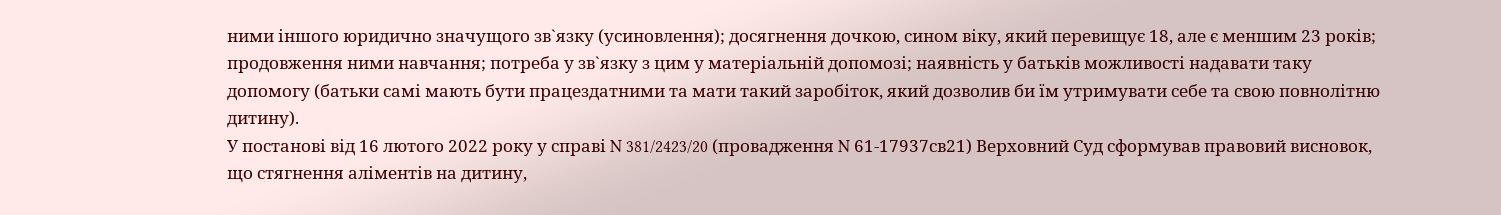ними іншого юридично значущого зв`язку (усиновлення); досягнення дочкою, сином віку, який перевищує 18, але є меншим 23 років; продовження ними навчання; потреба у зв`язку з цим у матеріальній допомозі; наявність у батьків можливості надавати таку допомогу (батьки самі мають бути працездатними та мати такий заробіток, який дозволив би їм утримувати себе та свою повнолітню дитину).
У постанові від 16 лютого 2022 року у справі N 381/2423/20 (провадження N 61-17937св21) Верховний Суд сформував правовий висновок, що стягнення аліментів на дитину,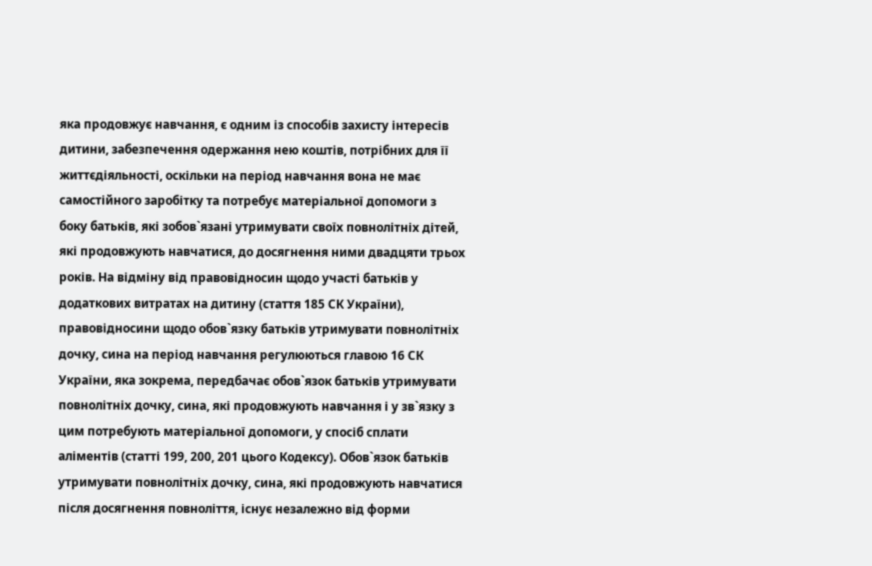яка продовжує навчання, є одним із способів захисту інтересів дитини, забезпечення одержання нею коштів, потрібних для її життєдіяльності, оскільки на період навчання вона не має самостійного заробітку та потребує матеріальної допомоги з боку батьків, які зобов`язані утримувати своїх повнолітніх дітей, які продовжують навчатися, до досягнення ними двадцяти трьох років. На відміну від правовідносин щодо участі батьків у додаткових витратах на дитину (стаття 185 СК України), правовідносини щодо обов`язку батьків утримувати повнолітніх дочку, сина на період навчання регулюються главою 16 СК України, яка зокрема, передбачає обов`язок батьків утримувати повнолітніх дочку, сина, які продовжують навчання і у зв`язку з цим потребують матеріальної допомоги, у спосіб сплати аліментів (статті 199, 200, 201 цього Кодексу). Обов`язок батьків утримувати повнолітніх дочку, сина, які продовжують навчатися після досягнення повноліття, існує незалежно від форми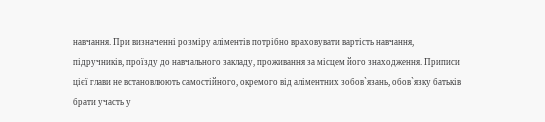навчання. При визначенні розміру аліментів потрібно враховувати вартість навчання, підручників, проїзду до навчального закладу, проживання за місцем його знаходження. Приписи цієї глави не встановлюють самостійного, окремого від аліментних зобов`язань, обов`язку батьків брати участь у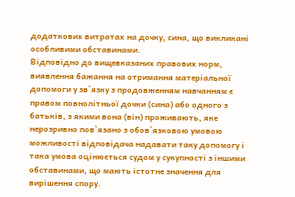додаткових витратах на дочку, сина, що викликані особливими обставинами.
Відповідно до вищевказаних правових норм, виявлення бажання на отримання матеріальної допомоги у зв`язку з продовженням навчанням є правом повнолітньої дочки (сина) або одного з батьків, з якими вона (він) проживають, яке нерозривно пов`язано з обов`язковою умовою можливості відповідача надавати таку допомогу і така умова оцінюється судом у сукупності з іншими обставинами, що мають істотне значення для вирішення спору.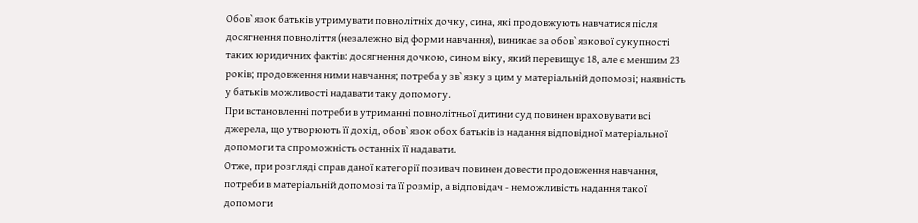Обов`язок батьків утримувати повнолітніх дочку, сина, які продовжують навчатися після досягнення повноліття (незалежно від форми навчання), виникає за обов`язкової сукупності таких юридичних фактів: досягнення дочкою, сином віку, який перевищує 18, але є меншим 23 років; продовження ними навчання; потреба у зв`язку з цим у матеріальній допомозі; наявність у батьків можливості надавати таку допомогу.
При встановленні потреби в утриманні повнолітньої дитини суд повинен враховувати всі джерела, що утворюють її дохід, обов`язок обох батьків із надання відповідної матеріальної допомоги та спроможність останніх її надавати.
Отже, при розгляді справ даної категорії позивач повинен довести продовження навчання, потреби в матеріальній допомозі та її розмір, а відповідач - неможливість надання такої допомоги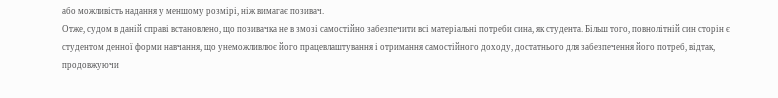або можливість надання у меншому розмірі, ніж вимагає позивач.
Отже, судом в даній справі встановлено, що позивачка не в змозі самостійно забезпечити всі матеріальні потреби сина, як студента. Більш того, повнолітній син сторін є студентом денної форми навчання, що унеможливлює його працевлаштування і отримання самостійного доходу, достатнього для забезпечення його потреб, відтак, продовжуючи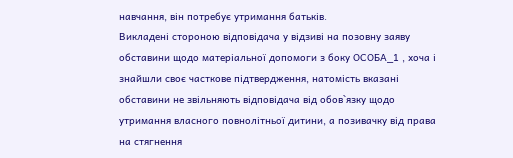навчання, він потребує утримання батьків.
Викладені стороною відповідача у відзиві на позовну заяву обставини щодо матеріальної допомоги з боку ОСОБА_1 , хоча і знайшли своє часткове підтвердження, натомість вказані обставини не звільняють відповідача від обов`язку щодо утримання власного повнолітньої дитини, а позивачку від права на стягнення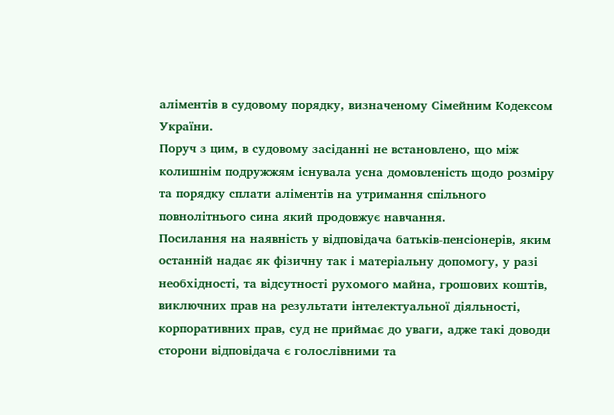аліментів в судовому порядку, визначеному Сімейним Кодексом України.
Поруч з цим, в судовому засіданні не встановлено, що між колишнім подружжям існувала усна домовленість щодо розміру та порядку сплати аліментів на утримання спільного повнолітнього сина який продовжує навчання.
Посилання на наявність у відповідача батьків-пенсіонерів, яким останній надає як фізичну так і матеріальну допомогу, у разі необхідності, та відсутності рухомого майна, грошових коштів, виключних прав на результати інтелектуальної діяльності, корпоративних прав, суд не приймає до уваги, адже такі доводи сторони відповідача є голослівними та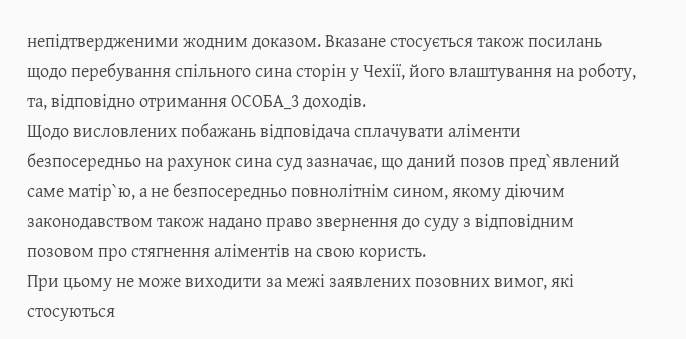непідтвердженими жодним доказом. Вказане стосується також посилань щодо перебування спільного сина сторін у Чехії, його влаштування на роботу, та, відповідно отримання ОСОБА_3 доходів.
Щодо висловлених побажань відповідача сплачувати аліменти безпосередньо на рахунок сина суд зазначає, що даний позов пред`явлений саме матір`ю, а не безпосередньо повнолітнім сином, якому діючим законодавством також надано право звернення до суду з відповідним позовом про стягнення аліментів на свою користь.
При цьому не може виходити за межі заявлених позовних вимог, які стосуються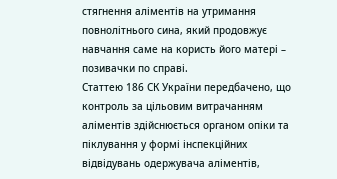стягнення аліментів на утримання повнолітнього сина, який продовжує навчання саме на користь його матері – позивачки по справі.
Статтею 186 СК України передбачено, що контроль за цільовим витрачанням аліментів здійснюється органом опіки та піклування у формі інспекційних відвідувань одержувача аліментів,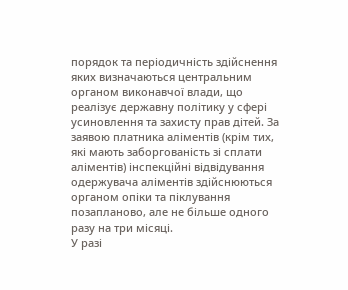порядок та періодичність здійснення яких визначаються центральним органом виконавчої влади, що реалізує державну політику у сфері усиновлення та захисту прав дітей. За заявою платника аліментів (крім тих, які мають заборгованість зі сплати аліментів) інспекційні відвідування одержувача аліментів здійснюються органом опіки та піклування позапланово, але не більше одного разу на три місяці.
У разі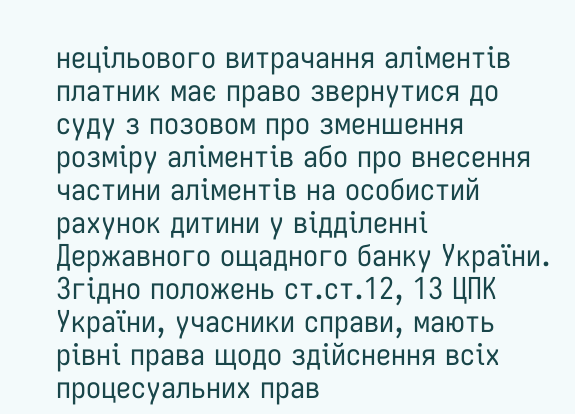нецільового витрачання аліментів платник має право звернутися до суду з позовом про зменшення розміру аліментів або про внесення частини аліментів на особистий рахунок дитини у відділенні Державного ощадного банку України.
Згідно положень ст.ст.12, 13 ЦПК України, учасники справи, мають рівні права щодо здійснення всіх процесуальних прав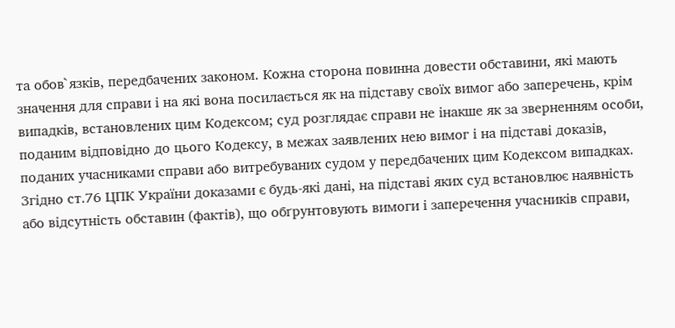та обов`язків, передбачених законом. Кожна сторона повинна довести обставини, які мають значення для справи і на які вона посилається як на підставу своїх вимог або заперечень, крім випадків, встановлених цим Кодексом; суд розглядає справи не інакше як за зверненням особи, поданим відповідно до цього Кодексу, в межах заявлених нею вимог і на підставі доказів, поданих учасниками справи або витребуваних судом у передбачених цим Кодексом випадках.
Згідно ст.76 ЦПК України доказами є будь-які дані, на підставі яких суд встановлює наявність або відсутність обставин (фактів), що обґрунтовують вимоги і заперечення учасників справи,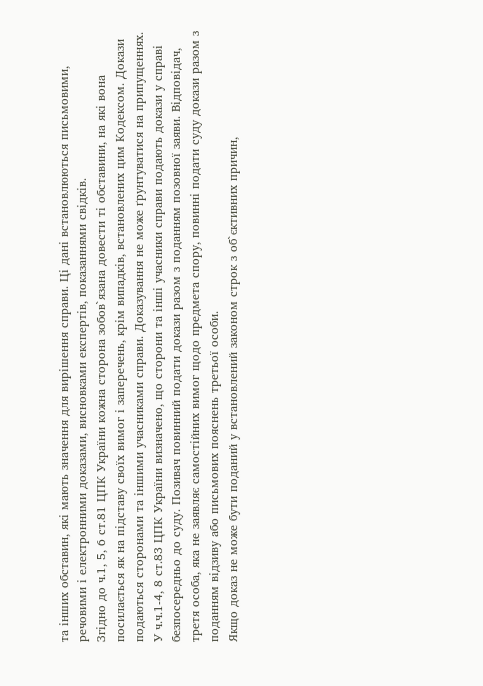та інших обставин, які мають значення для вирішення справи. Ці дані встановлюються письмовими, речовими і електронними доказами, висновками експертів, показаннями свідків.
Згідно до ч.1, 5, 6 ст.81 ЦПК України кожна сторона зобов`язана довести ті обставини, на які вона посилається як на підставу своїх вимог і заперечень, крім випадків, встановлених цим Кодексом. Докази подаються сторонами та іншими учасниками справи. Доказування не може ґрунтуватися на припущеннях.
У ч.ч.1-4, 8 ст.83 ЦПК України визначено, що сторони та інші учасники справи подають докази у справі безпосередньо до суду. Позивач повинний подати докази разом з поданням позовної заяви. Відповідач, третя особа, яка не заявляє самостійних вимог щодо предмета спору, повинні подати суду докази разом з поданням відзиву або письмових пояснень третьої особи.
Якщо доказ не може бути поданий у встановлений законом строк з об`єктивних причин,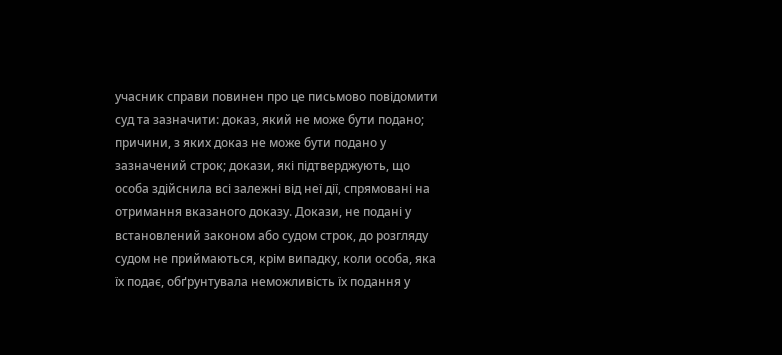учасник справи повинен про це письмово повідомити суд та зазначити: доказ, який не може бути подано; причини, з яких доказ не може бути подано у зазначений строк; докази, які підтверджують, що особа здійснила всі залежні від неї дії, спрямовані на отримання вказаного доказу. Докази, не подані у встановлений законом або судом строк, до розгляду судом не приймаються, крім випадку, коли особа, яка їх подає, обґрунтувала неможливість їх подання у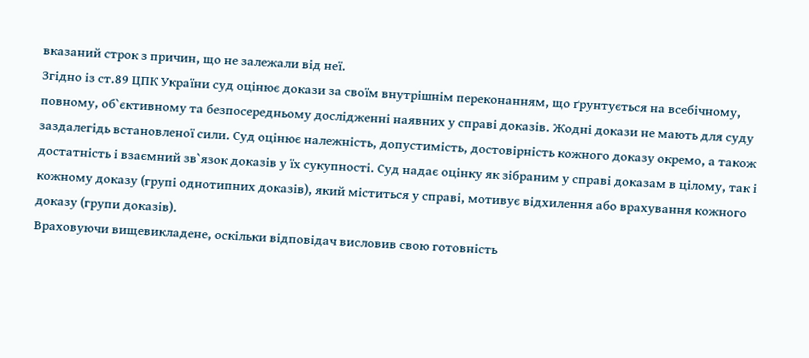вказаний строк з причин, що не залежали від неї.
Згідно із ст.89 ЦПК України суд оцінює докази за своїм внутрішнім переконанням, що ґрунтується на всебічному, повному, об`єктивному та безпосередньому дослідженні наявних у справі доказів. Жодні докази не мають для суду заздалегідь встановленої сили. Суд оцінює належність, допустимість, достовірність кожного доказу окремо, а також достатність і взаємний зв`язок доказів у їх сукупності. Суд надає оцінку як зібраним у справі доказам в цілому, так і кожному доказу (групі однотипних доказів), який міститься у справі, мотивує відхилення або врахування кожного доказу (групи доказів).
Враховуючи вищевикладене, оскільки відповідач висловив свою готовність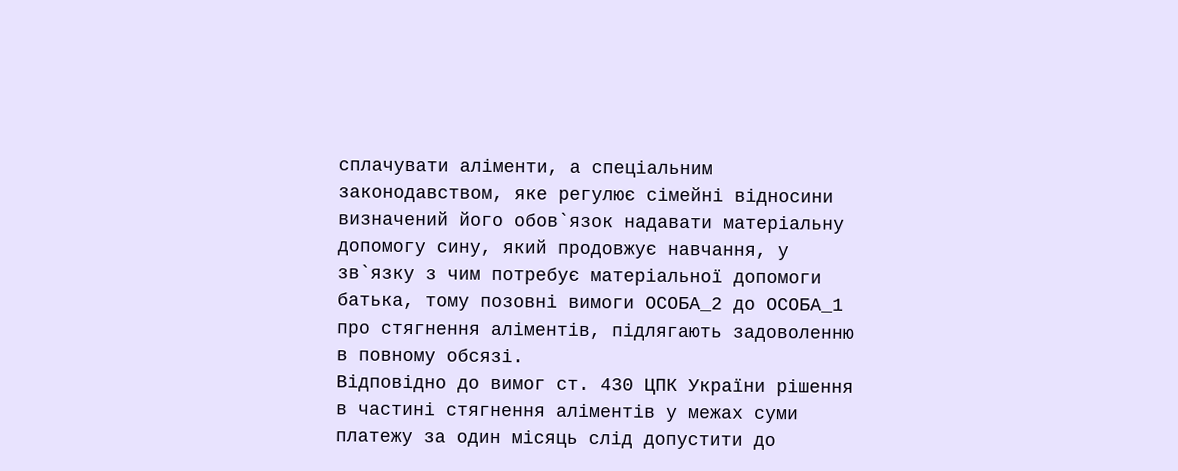сплачувати аліменти, а спеціальним законодавством, яке регулює сімейні відносини визначений його обов`язок надавати матеріальну допомогу сину, який продовжує навчання, у зв`язку з чим потребує матеріальної допомоги батька, тому позовні вимоги ОСОБА_2 до ОСОБА_1 про стягнення аліментів, підлягають задоволенню в повному обсязі.
Відповідно до вимог ст. 430 ЦПК України рішення в частині стягнення аліментів у межах суми платежу за один місяць слід допустити до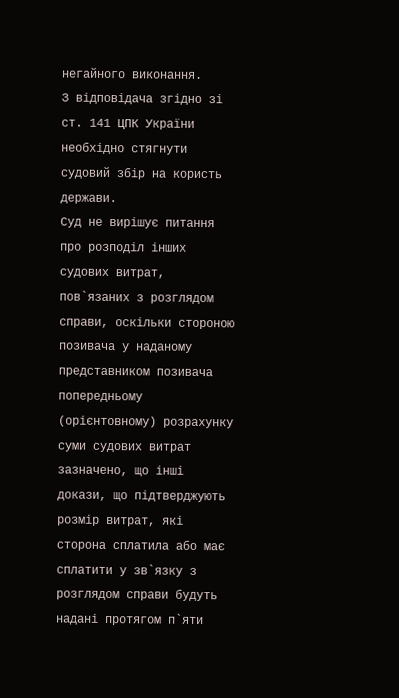негайного виконання.
З відповідача згідно зі ст. 141 ЦПК України необхідно стягнути судовий збір на користь держави.
Суд не вирішує питання про розподіл інших судових витрат, пов`язаних з розглядом справи, оскільки стороною позивача у наданому представником позивача попередньому (орієнтовному) розрахунку суми судових витрат зазначено, що інші докази, що підтверджують розмір витрат, які сторона сплатила або має сплатити у зв`язку з розглядом справи будуть надані протягом п`яти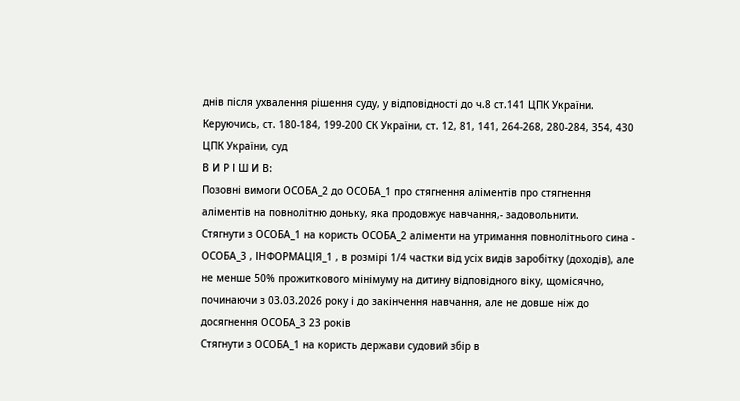днів після ухвалення рішення суду, у відповідності до ч.8 ст.141 ЦПК України.
Керуючись, ст. 180-184, 199-200 СК України, ст. 12, 81, 141, 264-268, 280-284, 354, 430 ЦПК України, суд
В И Р І Ш И В:
Позовні вимоги ОСОБА_2 до ОСОБА_1 про стягнення аліментів про стягнення аліментів на повнолітню доньку, яка продовжує навчання,- задовольнити.
Стягнути з ОСОБА_1 на користь ОСОБА_2 аліменти на утримання повнолітнього сина - ОСОБА_3 , ІНФОРМАЦІЯ_1 , в розмірі 1/4 частки від усіх видів заробітку (доходів), але не менше 50% прожиткового мінімуму на дитину відповідного віку, щомісячно, починаючи з 03.03.2026 року і до закінчення навчання, але не довше ніж до досягнення ОСОБА_3 23 років
Стягнути з ОСОБА_1 на користь держави судовий збір в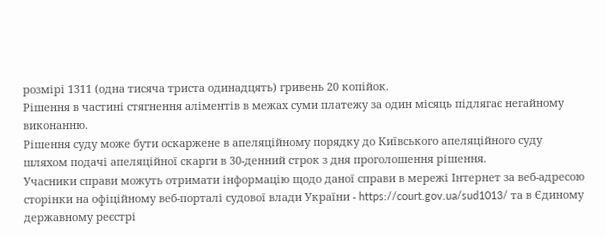розмірі 1311 (одна тисяча триста одинадцять) гривень 20 копійок.
Рішення в частині стягнення аліментів в межах суми платежу за один місяць підлягає негайному виконанню.
Рішення суду може бути оскаржене в апеляційному порядку до Київського апеляційного суду шляхом подачі апеляційної скарги в 30-денний строк з дня проголошення рішення.
Учасники справи можуть отримати інформацію щодо даної справи в мережі Інтернет за веб-адресою сторінки на офіційному веб-порталі судової влади України - https://court.gov.ua/sud1013/ та в Єдиному державному реєстрі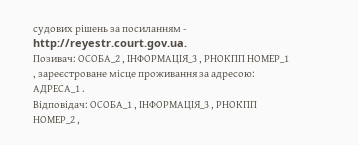судових рішень за посиланням - http://reyestr.court.gov.ua.
Позивач: ОСОБА_2 , ІНФОРМАЦІЯ_3 , РНОКПП НОМЕР_1 , зареєстроване місце проживання за адресою: АДРЕСА_1 .
Відповідач: ОСОБА_1 , ІНФОРМАЦІЯ_3 , РНОКПП НОМЕР_2 ,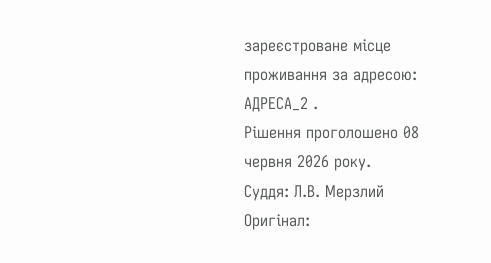зареєстроване місце проживання за адресою: АДРЕСА_2 .
Рішення проголошено 08 червня 2026 року.
Суддя: Л.В. Мерзлий
Оригінал: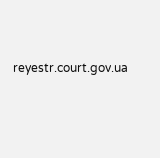reyestr.court.gov.ua